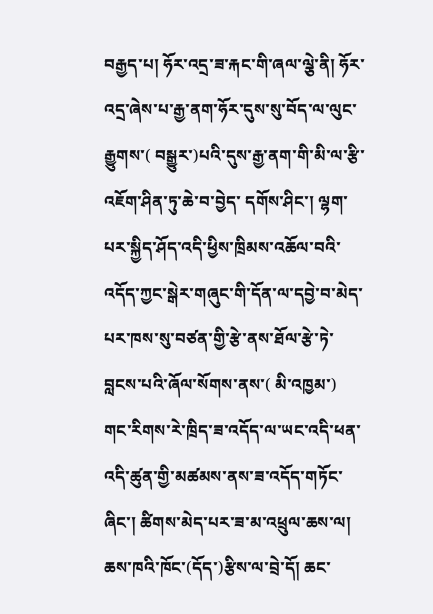བརྒྱད་པ། ཧོར་འདྲ་ཟ་རྐང་གི་ཞལ་ལྕེ་ནི། ཧོར་འདྲ་ཞེས་པ་རྒྱ་ནག་ཧོར་དུས་སུ་བོད་ལ་ལུང་རྒྱུགས་( བསྒྱུར་)པའི་དུས་རྒྱ་ནག་གི་མི་ལ་རྩི་འཇོག་ཤིན་ཏུ་ཆེ་བ་བྱེད་ དགོས་ཤིང་། ལྷག་པར་སྐྱིད་ཤོད་འདི་ཕྱིས་ཁྲིམས་འཆོལ་བའི་འདོད་ཀྱང་སྒེར་གཞུང་གི་དོན་ལ་དབྱེ་བ་མེད་པར་ཁས་སུ་བཙན་གྱི་རྩེ་ནས་ཐོལ་རྩེ་ཏེ་བླངས་པའི་ཞོལ་སོགས་ནས་( མི་འཁྱམ་) གང་རིགས་རེ་ཁྲིད་ཟ་འདོད་ལ་ཡང་འདི་ཕན་འདི་ཚུན་གྱི་མཚམས་ནས་ཟ་འདོད་གཏོང་ཞིང་། ཚིགས་མེད་པར་ཟ་མ་འཕྲུལ་ཆས་ལ། ཆས་ཁའི་ཁོང་(དོད་)རྩིས་ལ་བྲེ་དོ། ཆང་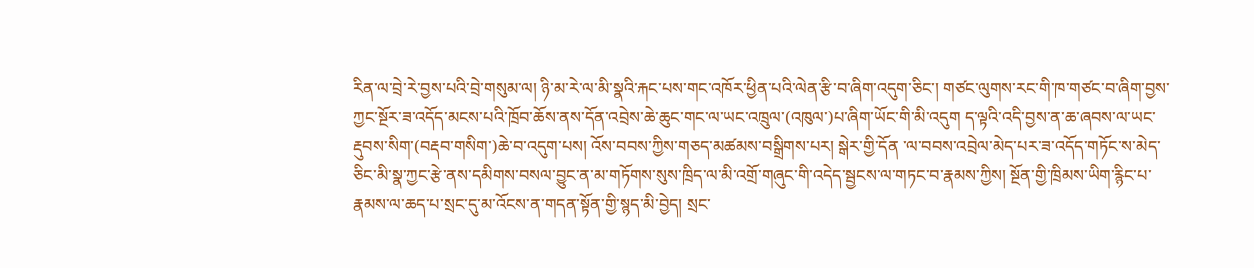རིན་ལ་བྲེ་རེ་བྱས་པའི་བྲེ་གསུམ་ལ། ཉི་མ་རེ་ལ་མི་སྣའི་རྐང་པས་གང་འཁོར་ཕྱིན་པའི་ལེན་རྩི་བ་ཞིག་འདུག་ཅིང་། གཙང་ལུགས་རང་གི་ཁ་གཙང་བ་ཞིག་བྱས་ཀྱང་སྔོར་ཟ་འདོད་མངས་པའི་ཁྲོབ་ཆོས་ནས་དོན་འབྲེས་ཆེ་ཆུང་གང་ལ་ཡང་འཁྲུལ་(འཁུལ་)པ་ཞིག་ཡོང་གི་མི་འདུག ད་ལྟའི་འདི་བྱས་ན་ཆ་ཞབས་ལ་ཡང་རྡུབས་སིག་(བརྡབ་གསིག་)ཆེ་བ་འདུག་པས། འོས་བབས་ཀྱིས་གཅད་མཚམས་བསྒྲིགས་པར། སྒེར་གྱི་དོན ་ལ་བབས་འབྲེལ་མེད་པར་ཟ་འདོད་གཏོང་ས་མེད་ཅིང་མི་སྣ་ཀྱང་རྩེ་ནས་དམིགས་བསལ་བྱུང་ན་མ་གཏོགས་སུས་ཁྲིད་ལ་མི་འགྲོ་གཞུང་གི་འདེད་སྦྱངས་ལ་གཏང་བ་རྣམས་ཀྱིས། སྔོན་གྱི་ཁྲིམས་ཡིག་རྙིང་པ་རྣམས་ལ་ཆད་པ་སྲང་དུ་མ་འོངས་ན་གདན་སྟོན་གྱི་སྙད་མི་བྱེད། སྲང་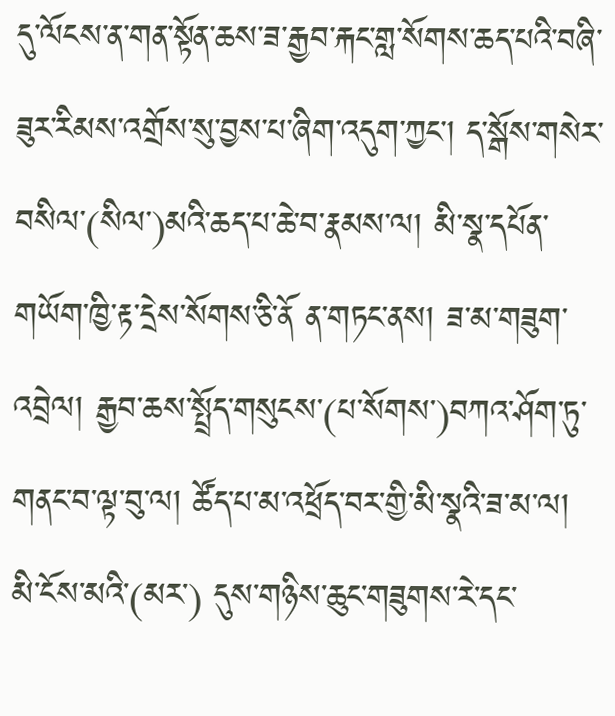དུ་ལོངས་ན་གན་སྟོན་ཆས་ཟ་རྒྱབ་རྐང་གླ་སོགས་ཆད་པའི་བཞི་ཟུར་རིམས་འགྲོས་སུ་བྱས་པ་ཞིག་འདུག་ཀྱང་། ད་སྒོས་གསེར་བསིལ་(སིལ་)མའི་ཆད་པ་ཆེ་བ་རྣམས་ལ། མི་སྣ་དཔོན་གཡོག་ཁྱི་རྟ་དྲེས་སོགས་ཅི་ནོ ན་གཏང་ནས། ཟ་མ་གཟུག་འབྲེལ། རྒྱབ་ཆས་སྤྲོད་གསུངས་(པ་སོགས་)བཀའ་ཤོག་ཏུ་གནང་བ་ལྟ་བུ་ལ། ཚོད་པ་མ་འཕྲོད་བར་གྱི་མི་སྣའི་ཟ་མ་ལ། མི་ངོས་མའི་(མར་) དུས་གཉིས་ཆུང་གཟུགས་རེ་དང་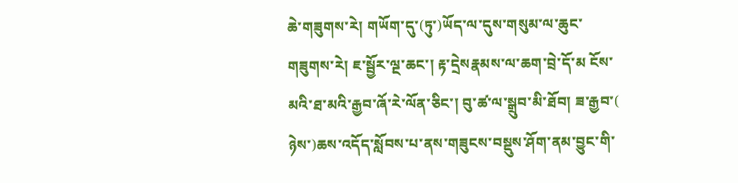ཆེ་གཟུགས་རེ། གཡོག་དུ་(ཏུ་)ཡོད་ལ་དུས་གསུམ་ལ་ཆུང་གཟུགས་རེ། ཇ་སྦྱོར་ལྔ་ཆང་། རྟ་དྲེསརྣམས་ལ་ཆག་བྲེ་དོ་མ ངོས་མའི་ཐ་མའི་རྒྱབ་ཞོ་རེ་ལོན་ཅིང་། བུ་ཚ་ལ་སྒྲུབ་མི་ཐོབ། ཟ་རྒྱབ་( ཉེས་)ཆས་འདོད་སློབས་པ་ནས་གཟུངས་བསྡུས་ཤོག་ནམ་བྱུང་གི་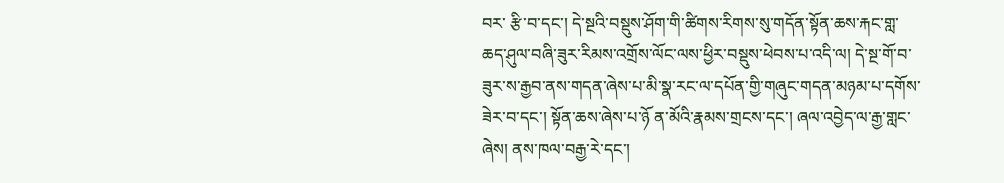བར་ རྩི་བ་དང་། དེ་སྔའི་བསྡུས་ཤོག་གི་ཚིགས་རིགས་སུ་གདོན་སྟོན་ཆས་རྐང་གླ་ཆད་ཤུལ་བཞི་ཟུར་རིམས་འགྲོས་ལོང་ལས་ཕྱིར་བསྡུས་ཕེབས་པ་འདི་ལ། དེ་སྔ་གོ་བ་ཟུར་ས་རྒྱབ་ནས་གདན་ཞེས་པ་མི་སྣ་རང་ལ་དཔོན་གྱི་གཞུང་གདན་མཉམ་པ་དགོས་ཟེར་བ་དང་། སྟོན་ཆས་ཞེས་པ་ཉོ ན་མོའི་རྣམས་གྲངས་དང་། ཞལ་འབྱེད་ལ་རྒྱ་གླང་ཞེས། ནས་ཁལ་བརྒྱ་རེ་དང་།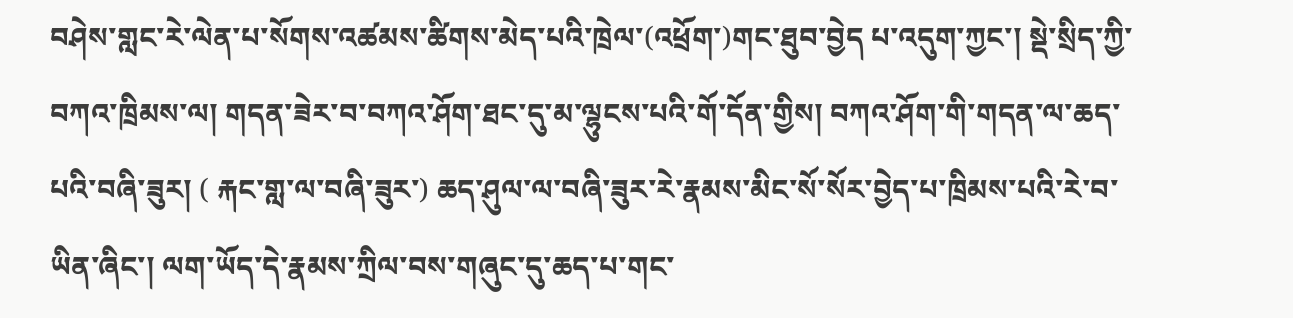བཤེས་གླང་རེ་ལེན་པ་སོགས་འཚམས་ཚིགས་མེད་པའི་ཁྲེལ་(འཕྲོག་)གང་ཐུབ་བྱེད པ་འདུག་ཀྱང་། སྡེ་སྲིད་ཀྱི་བཀའ་ཁྲིམས་ལ། གདན་ཟེར་བ་བཀའ་ཤོག་ཐང་དུ་མ་ལྷུངས་པའི་གོ་དོན་གྱིས། བཀའ་ཤོག་གི་གདན་ལ་ཆད་པའི་བཞི་ཟུར། ( རྐང་གླ་ལ་བཞི་ཟུར་) ཆད་ཤུལ་ལ་བཞི་ཟུར་རེ་རྣམས་མིང་སོ་སོར་བྱེད་པ་ཁྲིམས་པའི་རེ་བ་ཡིན་ཞིང་། ལག་ཡོད་དེ་རྣམས་ཀྲིལ་བས་གཞུང་དུ་ཆད་པ་གང་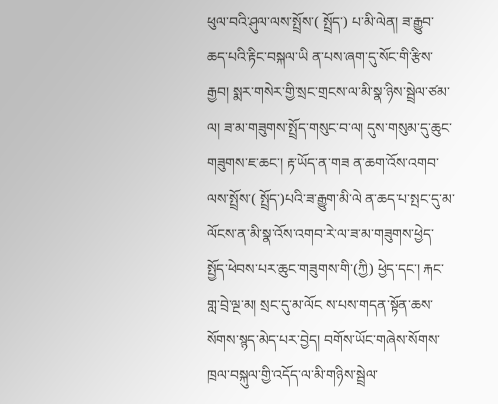ཕུལ་བའི་ཤུལ་ལས་སྤྲོས་( སྤྲོད་) པ་མི་ལེན། ཟ་རྒྱུབ་ཆད་པའི་རྟིང་བསྐལ་ཡི ན་པས་ཞག་དུ་སོང་གི་རྩིས་རྒྱབ། སྨར་གསེར་གྱི་སྲང་གྲངས་ལ་མི་སྣ་ཉིས་སྦྲེལ་ཙམ་ལ། ཟ་མ་གཟུགས་སྤྲོད་གསུང་བ་ལ། དུས་གསུམ་དུ་ཆུང་གཟུགས་ཇ་ཆང་། རྟ་ཡོད་ན་གཟ ན་ཆག་འོས་འགབ་ལས་སྤྲོས་( སྤྲོད་)པའི་ཟ་རྒྱུག་མི་ལེ ན་ཆད་པ་སྤང་དུ་མ་ལོངས་ན་མི་སྣ་འོས་འགབ་རེ་ལ་ཟ་མ་གཟུགས་ཕྱེད་སྤྱོད་ཕེབས་པར་ཆུང་གཟུགས་གི་(ཀྱི) ཕྱེད་དང་། རྐང་གླ་བྲེ་ལྔ་མ། སྲང་དུ་མ་ལོང ས་པས་གདན་སྟོན་ཆས་སོགས་སྙད་མེད་པར་བྱེད། བགོས་ཡོང་གཞེས་སོགས་ཁྲལ་བསྐུལ་གྱི་འདོད་ལ་མི་གཉིས་སྦྲེལ་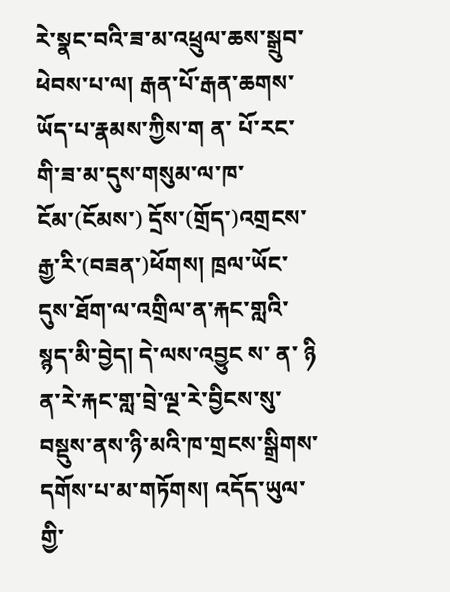རེ་སྣང་བའི་ཟ་མ་འཕྲུལ་ཆས་སྒྲུབ་ཕེབས་པ་ལ། རྒན་པོ་རྒན་ཆགས་ཡོད་པ་རྣམས་ཀྱིས་ག ན་ པོ་རང་གི་ཟ་མ་དུས་གསུམ་ལ་ཁ་ངོམ་(ངོམས་) དྲོས་(གྲོད་)འགྲངས་རྒྱ་རི་(བཟན་)ཕོགས། ཁྲལ་ཡོང་དུས་ཐོག་ལ་འགྲིལ་ན་རྐང་གླའི་སྙད་མི་བྱེད། དེ་ལས་འབྱུང ས་ ན་ ཉི ན་རེ་རྐང་གླ་བྲེ་ལྔ་རེ་བྱིངས་སུ་བསྡུས་ནས་ཉི་མའི་ཁ་གྲངས་སྒྲིགས་དགོས་པ་མ་གཏོགས། འདོད་ཡུལ་གྱི་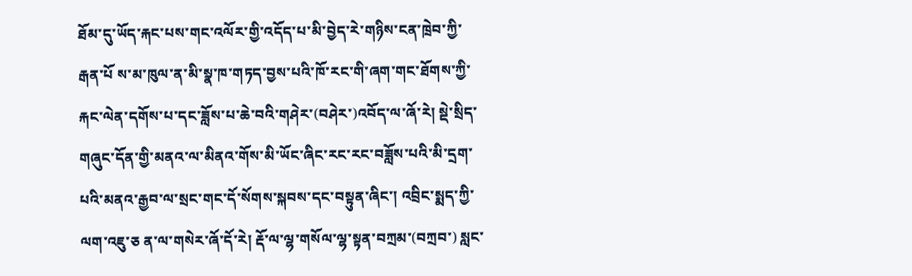ཐོམ་དུ་ཡོད་རྐང་པས་གང་འལོར་གྱི་འདོད་པ་མི་བྱེད་རེ་གཉིས་ངན་ཁྲེབ་ཀྱི་རྒན་པོ ས་མ་ཁུལ་ན་མི་སྣ་ཁ་གཏད་བྱས་པའི་ཁོ་རང་གི་ཞག་གང་ཐོགས་ཀྱི་རྐང་ལེན་དགོས་པ་དང་ཟློས་པ་ཆེ་བའི་གཤེར་(བཤེར་)འབོད་ལ་ཞོ་རེ། སྡེ་སྲིད་གཞུང་དོན་གྱི་མནའ་ལ་མིནའ་གོས་མི་ཡོང་ཞིང་རང་རང་བཟློས་པའི་མི་དྲག་པའི་མནའ་རྒྱབ་ལ་སྲང་གང་དོ་སོགས་སྐབས་དང་བསྟུན་ཞིང་། འབྲིང་སྨད་ཀྱི་ལག་འཇུ་ཅ ན་ལ་གསེར་ཞོ་དོ་རེ། རྡོ་ལ་ལྷ་གསོལ་ལྷ་སྟན་བཀྲམ་(བཀྲབ་) སླང་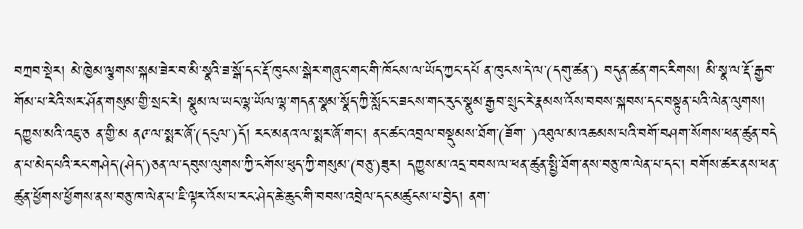བཀྲབ་སྡེར། མེ་ཁྱེམ་ལྕགས་སྐམ་ཟེར་བ་མི་སྣའི་ཟ་སྒོ་དང་རྡོ་ཁུངས་སྒེར་གཞུང་གང་གི་ཁོངས་ལ་ཡོད་ཀྱང་དཔོ ན་ཁུངས་དེ་ལ་(དགུ་ཚན་) བདུན་ཚན་གང་རིགས། མི་སྣ་ལ་རྡོ་རྒྱབ་གོམ་པ་རེའི་སར་ཤོན་གསུམ་གྱི་སྲང་རེ། སྣུམ་ལ་ཡང་ལྷ་ཡོལ་ལྷ་གདན་སྣམ་སྣོད་ཀྱི་སློང་ང་ཟངས་གང་རུང་སྣུམ་རྒྱབ་སྲུང་རེ་རྣམས་འོས་བབས་སྐབས་དང་བསྟུན་པའི་ལེན་ལུགས། དཀྱུས་མའི་འཇུ་ཅ ན་གྱི་མ ན༩་ལ་སྨར་ཞོ་(དངུལ་)དོ། རང་མནའ་ལ་སྨར་ཞོ་གང་། ནང་ཚང་འབྲལ་བསྡུམས་ཐོག་(ཟོག་ )འཐུལ་མ་འཆམས་པའི་བགོ་བཤག་སོགས་ཕན་ཚུན་བདེ ན་པ་མེད་པའི་རང་གཤེད་(ཤེད་)ཅན་ལ་དབུས་ལུགས་ཀྱི་ངགོས་ཕུད་ཀྱི་གསུམ་(བཅུ་)ཟུར། དཀྱུས་མ་འདྲ་བབས་ལ་ཕན་ཚུན་སྤྱི་ཐོག་ནས་བཅུ་ཁ་ལེན་པ་དང་། བགོས་ཚར་ནས་ཕན་ཚུན་ཕྱོགས་ཕྱོགས་ནས་བཅུ་ཁ་ལེན་པ་ཇི་ལྟར་འོས་པ་རང་ཤེད་ཆེ་ཆུང་གི་བབས་འབྲེལ་དང་མཚུངས་པ་བྱེད། ནག་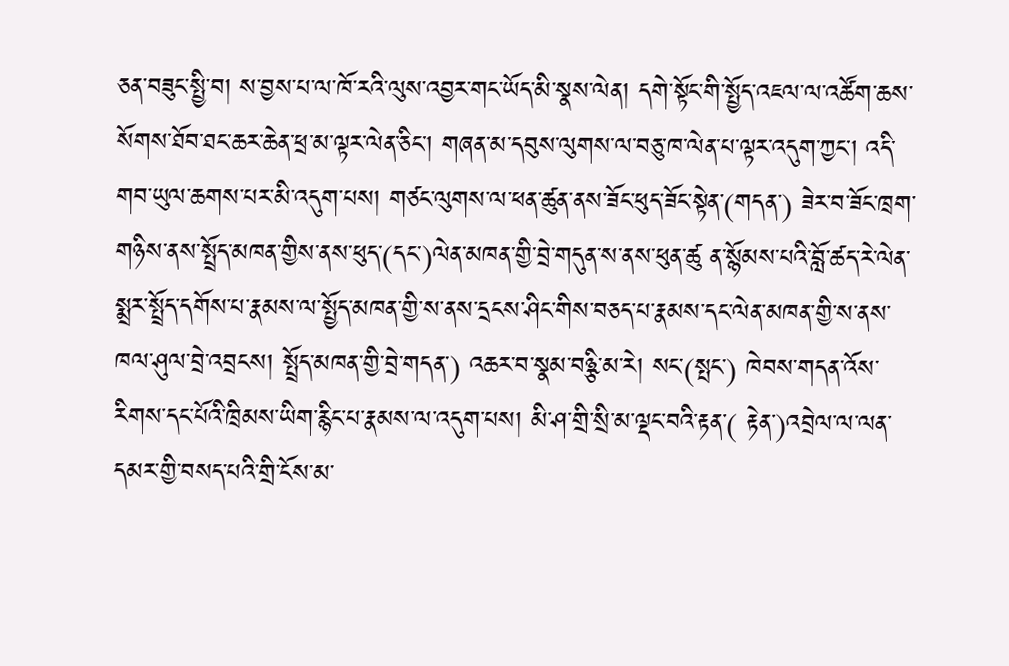ཅན་བཟུང་སྤྱི་བ། ས་བྱས་པ་ལ་ཁོ་རའི་ལུས་འབྱར་གང་ཡོད་མི་སྣས་ལེན། དགེ་སྟོང་གི་སྤྱོད་འཇལ་ལ་འཚོག་ཆས་སོགས་ཐོབ་ཐང་ཆར་ཆེན་ཕྲ་མ་ལྟར་ལེན་ཅིང་། གཞན་མ་དབུས་ལུགས་ལ་བཅུ་ཁ་ལེན་པ་ལྟར་འདུག་ཀྱང་། འདི་གབ་ཡུལ་ཆགས་པར་མི་འདུག་པས། གཙང་ལུགས་ལ་ཕན་ཚུན་ནས་ཟོང་ཕུད་ཟོང་སྟེན་(གདན་) ཟེར་བ་ཟོང་ཁྲག་གཉིས་ནས་སྤྲོད་མཁན་གྱིས་ནས་ཕུད་(དང་)ལེན་མཁན་གྱི་བྲེ་གདུན་ས་ནས་ཕུན་ཚུ ན་སྙོམས་པའི་བློ་ཚད་རེ་ལེན་སྨྲར་སྤྲོད་དགོས་པ་རྣམས་ལ་སྤྱོད་མཁན་གྱི་ས་ནས་དྲངས་ཤིང་གིས་བཅད་པ་རྣམས་དང་ལེན་མཁན་གྱི་ས་ནས་ཁལ་ཤུལ་བྲེ་འབྲངས། སྤྲོད་མཁན་གྱི་བྲེ་གདན་) འཆར་བ་སྣམ་བཉྩི་མ་རེ། སང་(སྤང་) ཁེབས་གདན་འོས་རིགས་དང་པོའི་ཁྲིམས་ཡིག་རྙིང་པ་རྣམས་ལ་འདུག་པས། མི་ཤ་གྲི་སྲི་མ་ལྡང་བའི་རྟན་( རྟེན་)འབྲེལ་ལ་ལན་དམར་གྱི་བསད་པའི་གྲི་ངོས་མ་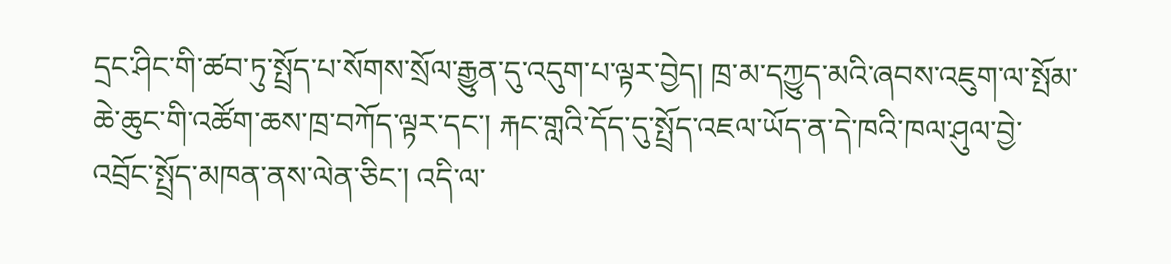དྲང་ཤིང་གི་ཚབ་ཏུ་སྤྲོད་པ་སོགས་སྲོལ་རྒྱུན་དུ་འདུག་པ་ལྟར་བྱེད། ཁྲ་མ་དཀྱུད་མའི་ཞབས་འཇུག་ལ་སྤོམ་ཆེ་ཆུང་གི་འཚོག་ཆས་ཁྲ་བཀོད་ལྟར་དང་། རྐང་གླའི་དོད་དུ་སྤྲོད་འཇལ་ཡོད་ན་དེ་ཁའི་ཁལ་ཤུལ་བྱེ་འབྲོང་སྤྲོད་མཁན་ནས་ལེན་ཅིང་། འདི་ལ་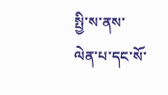སྤྱི་ས་ནས་ལེན་པ་དང་སོ་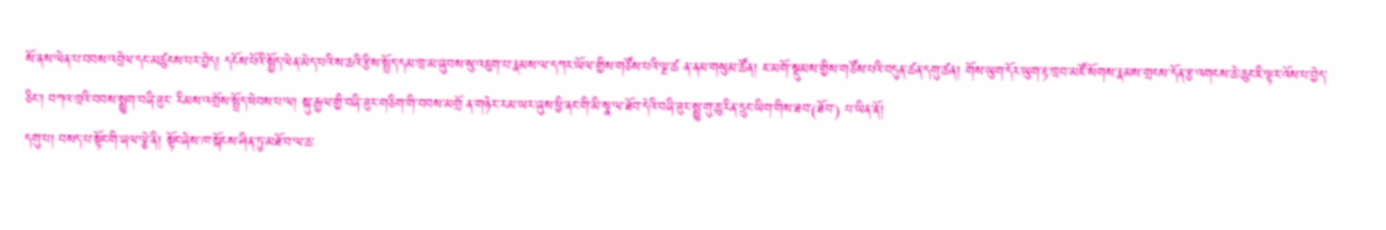སོ་ནས་ལེན་པ་བབས་འབྲེལ་དང་མཚུངས་པར་བྱེད། དངོས་པོའི་སྤྱོད་ལེན་མེད་པའི་ས་ཆའི་རྩིས་སྤྲོད་དམ་ཁྲ་མ་ཞུབས་སུ་འཇུག་པ་རྣམས་ལ་དཀར་ཡོལ་གྱིས་གཙོས་པའི་ལྔ་ཚ ན་ནམ་གསུམ་ཚོན། ཇ་མགོ་སྡུམས་གྱིས་གཙོས་པའི་བདུན་ཚན་དགུ་ཚན། གོས་ཡུག་དོར་ཡུག་རྟ་ཁྲབ་མཛོ་སོགས་རྣམས་གྲངས་དོན་རྩ་འགངས་ཆེ་ཆུང་ཇི་ལྟར་འོས་པ་བྱེད་ཅིང་། བཀའ་ཁྲའི་བབས་སྨྱུག་བཞི་ཟུར་ རིམས་འགྲོས་སྤྲོད་ཕེབས་པ་ལ། སྐུ་རྒྱལ་གྱི་བཞི་ཟུར་གཅིག་གི་བབས་མགྲོ ན་གཉེར་རམ་ཡར་ཞུས་ཕྱི་ནང་གི་མི་སྣ་ལ་ཐོབ་དེའི་བཞི་ཟུར་སྨྱུ་གུ་ཆུ་རིན་དྲུང་ཡིག་གིས་ཐབ་(ཐོབ་) པ་ཡིན་ནོ།
དགུ་པ། བསད་པ་སྟོང་གི་ཞལ་ལྕེ་ནི། སྟོང་ཞེས་ཁ་སྐོངས་ཤིན་ཏུ་མཐོ་བ་ལ་ཆ་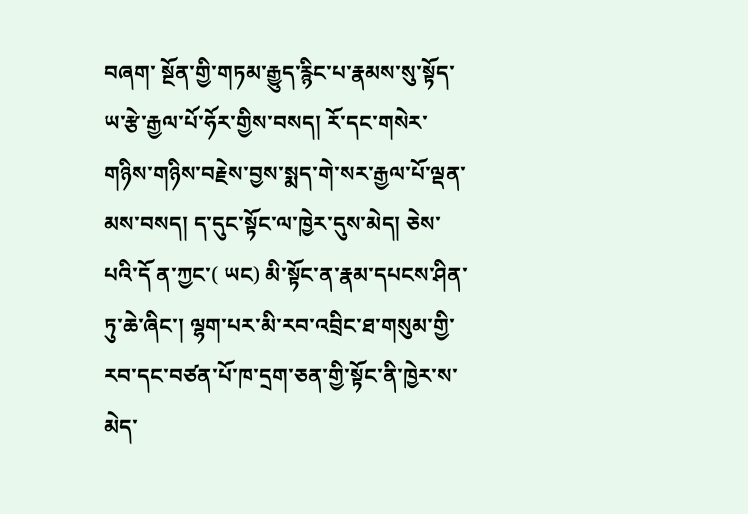བཞག་ སྔོན་གྱི་གཏམ་རྒྱུད་རྙིང་པ་རྣམས་སུ་སྟོད་ཡ་རྩེ་རྒྱལ་པོ་ཧོར་གྱིས་བསད། རོ་དང་གསེར་གཉིས་གཉིས་བརྗེས་བྱས་སྨད་གེ་སར་རྒྱལ་པོ་ལྡན་མས་བསད། ད་དུང་སྟོང་ལ་ཁྱེར་དུས་མེད། ཅེས་པའི་དོ ན་ཀྱང་( ཡང) མི་སྟོང་ན་རྣམ་དཔངས་ཤིན་ཏུ་ཆེ་ཞིང་། ལྷག་པར་མི་རབ་འབྲིང་ཐ་གསུམ་གྱི་རབ་དང་བཙན་པོ་ཁ་དྲག་ཅན་གྱི་སྟོང་ནི་ཁྱེར་ས་མེད་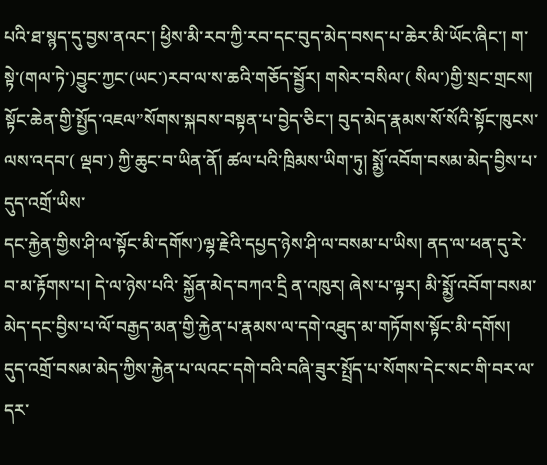པའི་ཐ་སྙད་དུ་བྱས་ནའང་། ཕྱིས་མི་རབ་ཀྱི་རབ་དང་བུད་མེད་བསད་པ་ཆེར་མི་ཡོང་ཞིང་། ག་སྟེ་(གལ་ཏེ་)བྱུང་ཀྱང་(ཡང་)རབ་ལ་ས་ཆའི་གཅོད་སྦྱོར། གསེར་བསིལ་( སིལ་)གྱི་སྲང་གྲངས། སྟོང་ཆེན་གྱི་སྤྱོད་འཇལ”སོགས་སྐབས་བསྟན་པ་བྱེད་ཅིང་། བུད་མེད་རྣམས་སོ་སོའི་སྟོང་ཁུངས་ལས་འདབ་( ལྡབ་) ཀྱི་ཆུང་བ་ཡིན་ནོ། ཚལ་པའི་ཁྲིམས་ཡིག་ཏུ། སྨྱོ་འབོག་བསམ་མེད་བྱིས་པ་དུད་འགྲོ་ཡིས་
དང་རྐྱེན་གྱིས་ཤི་ལ་སྟོང་མི་དགོས་)ལྷ་རྗེའི་དཔྱད་ཉེས་ཤི་ལ་བསམ་པ་ཡིས། ནད་ལ་ཕན་དུ་རེ་བ་མ་རྟོགས་པ། དེ་ལ་ཉེས་པའི་ སྐྱོན་མེད་བཀའ་དྲི ན་འཁུར། ཞེས་པ་ལྟར། མི་སྨྱོ་འབོག་བསམ་མེད་དང་བྱིས་པ་ལོ་བརྒྱད་མན་གྱི་རྐྱེན་པ་རྣམས་ལ་དགེ་འཐུད་མ་གཏོགས་སྟོང་མི་དགོས། དུད་འགྲོ་བསམ་མེད་ཀྱིས་རྐྱེན་པ་ལའང་དགེ་བའི་བཞི་ཟུར་སྤྲོད་པ་སོགས་དེང་སང་གི་བར་ལ་དར་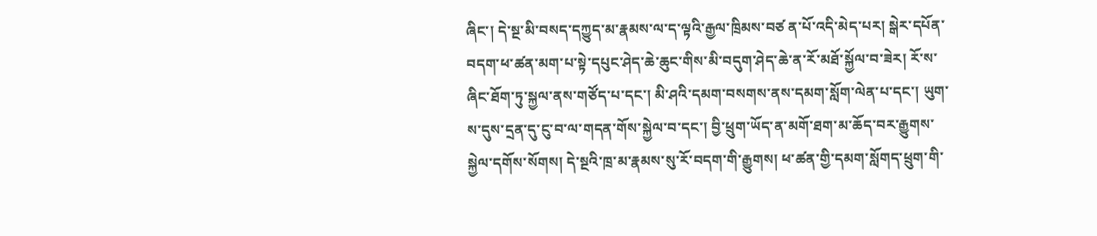ཞིང་། དེ་སྔ་མི་བསད་དཀྱུད་མ་རྣམས་ལ་ད་ལྟའི་རྒྱལ་ཁྲིམས་བཙ ན་པོ་འདི་མེད་པར། སྒེར་དཔོན་བདག་ཕ་ཚན་མག་པ་སྟེ་དཔུང་ཤེད་ཆེ་ཆུང་གིས་མི་བདུག་ཤེད་ཆེ་ན་རོ་མཐོ་སྐྱོལ་བ་ཟེར། རོ་ས་ཞིང་ཐོག་ཏུ་སྐྱལ་ནས་གཙོད་པ་དང་། མི་ཤའི་དམག་བསགས་ནས་དམག་སློག་ལེན་པ་དང་། ཡུག་ས་དུས་དྲན་དུ་ངུ་བ་ལ་གདན་གོས་སྐྱེལ་བ་དང་། བྱི་ཕྲུག་ཡོད་ན་མགོ་ཐག་མ་ཆོད་བར་རྒྱུགས་སྐྱེལ་དགོས་སོགས། དེ་སྔའི་ཁྲ་མ་རྣམས་སུ་རོ་བདག་གི་རྒྱུགས། ཕ་ཚན་གྱི་དམག་སློགད་ཕྲུག་གི་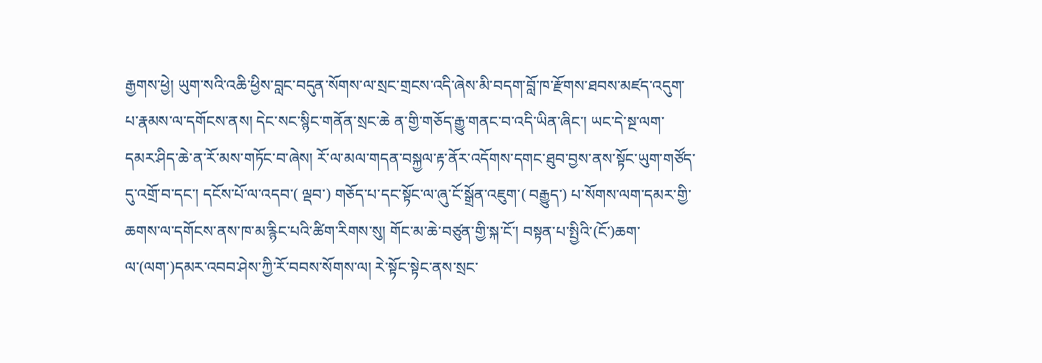རྒྱགས་ཕྱེ། ཡུག་སའི་འཆི་ཕྱིས་བླང་བདུན་སོགས་ལ་སྲང་གྲངས་འདི་ཞེས་མི་བདག་བློ་ཁ་རྫོགས་ཐབས་མཛད་འདུག་པ་རྣམས་ལ་དགོངས་ནས། དེང་སང་སྙིང་གནོན་སྲང་ཆེ ན་གྱི་གཅོད་རྒྱུ་གནང་བ་འདི་ཡིན་ཞིང་། ཡང་དེ་སྔ་ལག་དམར་ཤིད་ཆེ་ན་རོ་མས་གཏོང་བ་ཞེས། རོ་ལ་མལ་གདན་བསྐྱལ་རྟ་ནོར་འདོགས་དགང་ཐུབ་བྱས་ནས་སྟོང་ཡུག་གཙོད་དུ་འགྲོ་བ་དང་། དངོས་པོ་ལ་འདབ་( ལྡབ་) གཅོད་པ་དང་སྟོང་ལ་ཞུ་ངོ་སྒྲོན་འཇུག་( བརྒྱུད་) པ་སོགས་ལག་དམར་གྱི་ཆགས་ལ་དགོངས་ནས་ཁ་མ་རྙིང་པའི་ཚིག་རིགས་སུ། གོང་མ་ཆེ་བཙུན་གྱི་སྐ་ངོ་། བསྟན་པ་སྤྱིའི་(ངོ་)ཆག་ལ་(ལག་)དམར་འབབ་ཤེས་ཀྱི་རོ་བབས་སོགས་ལ། རེ་སྟོང་སྟེང་ནས་སྲང་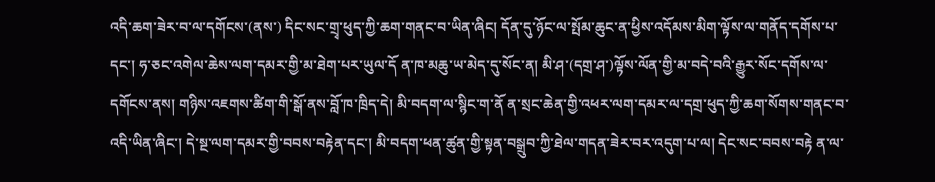འདི་ཆག་ཟེར་བ་ལ་དགོངས་(ནས་) དིང་སང་གྲྭ་ཕུད་ཀྱི་ཆག་གནང་བ་ཡིན་ཞིང། དོན་དུ་ཉོང་ལ་སྤོམ་ཆུང་ན་ཕྱིས་འདོམས་མིག་ལྟོས་ལ་གནོད་དགོས་པ་དང་། ཧ་ཅང་འགེལ་ཆེས་ལག་དམར་གྱི་མ་ཐེག་པར་ཡུལ་དོ ན་ཁ་མཆུ་ཡ་མེད་དུ་སོང་ན། མི་ཤ་(དགྲ་ཤ་)ལྟོས་ལོན་གྱི་མ་བདེ་བའི་རྒྱུར་སོང་དགོས་ལ་དགོངས་ནས། གཉིས་འཇགས་ཚིག་གི་སྒོ་ནས་བློ་ཁ་ཁྲིད་དེ། མི་བདག་ལ་སྙིང་ག་ནོ ན་སྲང་ཆེན་གྱི་འཕར་ལག་དམར་ལ་དགྲ་ཕུད་ཀྱི་ཆག་སོགས་གནང་བ་འདི་ཡིན་ཞིང་། དེ་སྔ་ལག་དམར་གྱི་བབས་བརྟེན་དང་། མི་བདག་ཕན་ཚུན་གྱི་སྟན་བསྒྲུབ་ཀྱི་ཐེལ་གདན་ཟེར་བར་འདུག་པ་ལ། དེང་སང་བབས་བརྟེ ན་ལ་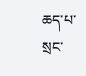ཆད་པ་སྲང་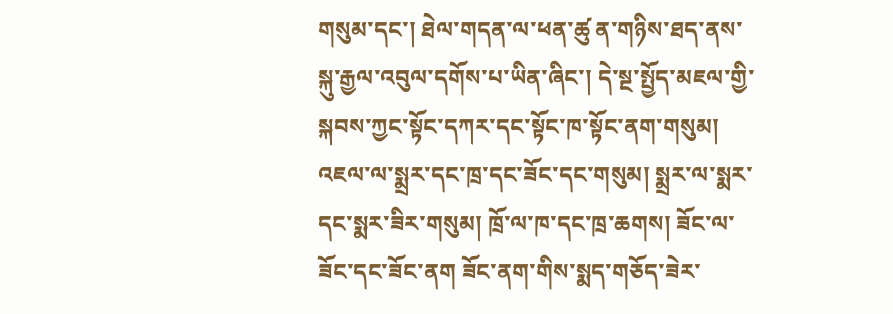གསུམ་དང་། ཐེལ་གདན་ལ་ཕན་ཚུ ན་གཉིས་ཐད་ནས་སྐུ་རྒྱལ་འབུལ་དགོས་པ་ཡིན་ཞིང་། དེ་སྔ་སྤྱོད་མཇལ་གྱི་སྐབས་ཀྱང་སྟོང་དཀར་དང་སྟོང་ཁ་སྟོང་ནག་གསུམ། འཇལ་ལ་སྨྲར་དང་ཁྲ་དང་ཟོང་དང་གསུམ། སྨྲར་ལ་སྨར་དང་སྨར་ཟིར་གསུམ། ཁྲོ་ལ་ཁ་དང་ཁྲ་ཆགས། ཟོང་ལ་ཟོང་དང་ཟོང་ནག ཟོང་ནག་གིས་སྨད་གཅོད་ཟེར་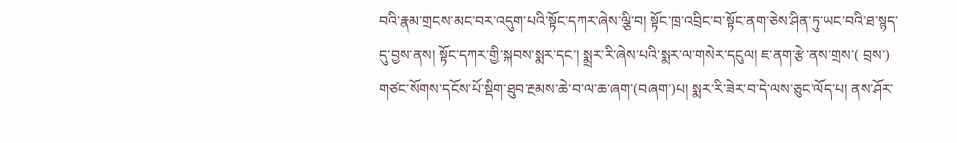བའི་རྣམ་གྲངས་མང་བར་འདུག་པའི་སྟོང་དཀར་ཞེས་ལྕི་བ། སྟོང་ཁྲ་འབྲིང་བ་སྟོང་ནག་ཅེས་ཤིན་ཏུ་ཡང་བའི་ཐ་སྙད་དུ་བྱས་ནས། སྟོང་དཀར་གྱི་སྐབས་སྨར་དང་། སྨྲར་རི་ཞེས་པའི་སྨར་ལ་གསེར་དངུལ། ཇ་ནག་རྩེ་ནས་གྲས་( བྲས་) གཙང་སོགས་དངོས་པོ་སྡིག་ཐུབ་རྔམས་ཆེ་བ་ལ་ཆ་ཞག་(བཞག་)པ། སྨར་རི་ཟེར་བ་དེ་ལས་ཅུང་ལོད་པ། ནས་ཤོར་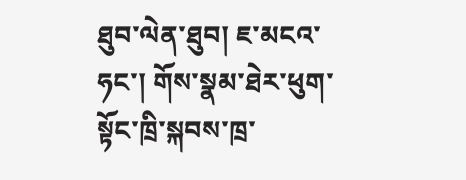ཐུབ་ལེན་ཐུབ། ཇ་མངའ་ཧང་། གོས་སྣམ་ཐེར་ཕུག་སྟོང་ཁྲི་སྐབས་ཁྲ་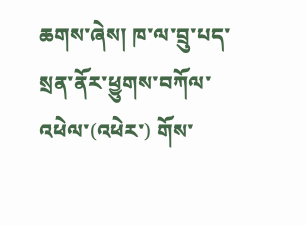ཆགས་ཞེས། ཁ་ལ་བྲུ་པད་སྲན་ནོར་ཕྱུགས་བཀོལ་འཕེལ་(འཕེར་) གོས་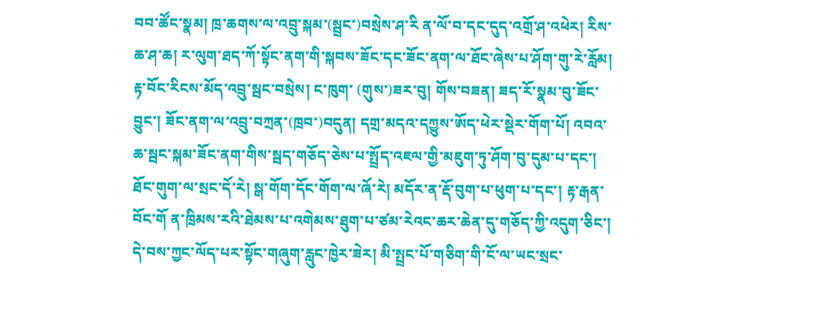བབ་ཚོང་སྣམ། ཁྲ་ཆགས་ལ་འབྲུ་སྐམ་(སྦྲང་)བསྲེས་ཤ་རི ན་ལོ་བ་དང་དུད་འགྲོ་ཤ་འཕེར། རིས་ཆ་ཤ་ཆ། ར་ལུག་ཐད་ཀོ་སྟོང་ནག་གི་སྐབས་ཟོང་དང་ཟོང་ནག་ལ་ཐོང་ཞེས་པ་ཤོག་གུ་རེ་རློམ། རྟ་བོང་རིངས་མོད་འབྲུ་སྦང་བསྲེས། ང་ཁུག་ (གུས་)ཟར་བུ། གོས་བཟན། ཟད་རོ་སྣམ་བུ་ཟོང་བྱུང་། ཟོང་ནག་ལ་འབྲུ་བཀྲན་(ཁྲབ་)བདུན། དགྲ་མདའ་དཀྱུས་ཨོད་ཕེར་སྡེར་གོག་པོ། འབའ་ཆ་སྦང་སྐམ་ཟོང་ནག་གིས་སྦད་གཅོད་ཅེས་པ་སྤྲོད་འཇལ་གྱི་མཇུག་ཏུ་ཤོག་བུ་དུམ་པ་དང་། ཐོང་གུག་ལ་སྲང་དོ་རེ། སྒ་གོག་དོང་གོག་ལ་ཞོ་རེ། མདོར་ན་རྡོ་བུག་པ་ཕུག་པ་དང་། རྟ་རྒན་བོང་གོ ན་ཁྲིམས་རའི་ཐེམས་པ་འགེམས་ཐུག་པ་ཙམ་རེའང་ཆར་ཆེན་དུ་གཅོད་ཀྱི་འདུག་ཅིང་། དེ་བས་ཀྱང་ལོད་པར་སྟོང་གཞུག་རླུང་ཁྱེར་ཟེར། མི་སྤྲང་པོ་གཅིག་གི་ངོ་ལ་ཡང་སྲང་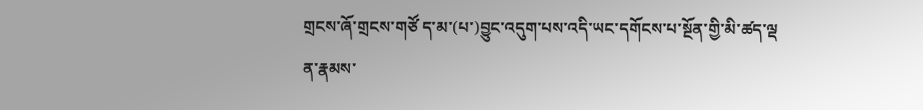གྲངས་ཞོ་གྲངས་གཙོ ད་མ་(པ་)བྱུང་འདུག་པས་འདི་ཡང་དགོངས་པ་སྔོན་གྱི་མི་ཚད་ལྡ ན་རྣམས་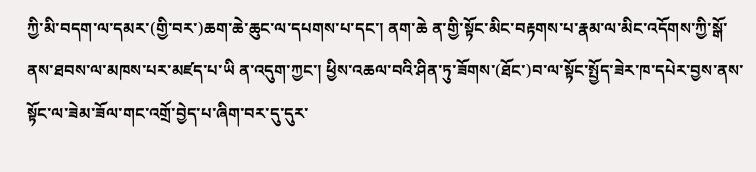ཀྱི་མི་བདག་ལ་དམར་(གྱི་བར་)ཆག་ཆེ་ཆུང་ལ་དཔགས་པ་དང་། ནག་ཆེ ན་གྱི་སྟོང་མིང་བརྟགས་པ་རྣམ་ལ་མིང་འདོགས་ཀྱི་སྒོ་ནས་ཐབས་ལ་མཁས་པར་མཛད་པ་ཡི ན་འདུག་ཀྱང་། ཕྱིས་འཆལ་བའི་ཤིན་ཏུ་ཟོགས་(ཐོང་)བ་ལ་སྟོང་སྤྱོད་ཟེར་ཁ་དཔེར་བྱས་ནས་སྟོང་ལ་ཟེམ་ཟོལ་གང་འགྲོ་བྱེད་པ་ཞིག་བར་དུ་དུར་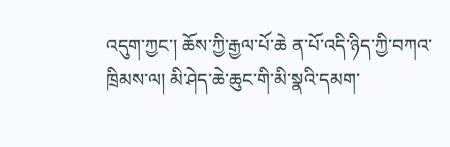འདུག་ཀྱང་། ཆོས་ཀྱི་རྒྱལ་པོ་ཆེ ན་པོ་འདི་ཉིད་ཀྱི་བཀའ་ཁྲིམས་ལ། མི་ཤེད་ཆེ་ཆུང་གི་མི་སྣའི་དམག་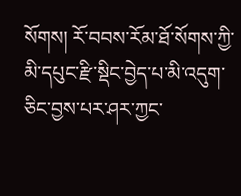སོགས། རོ་བབས་རོམ་ཐོ་སོགས་ཀྱི་མི་དཔུང་རྫི་སྡིང་བྱེད་པ་མི་འདུག་ཅིང་བྱས་པར་ཤར་ཀྱང་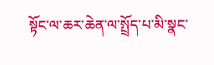སྟོང་ལ་ཆར་ཆེན་ལ་སྤྲོད་པ་མི་སྣང་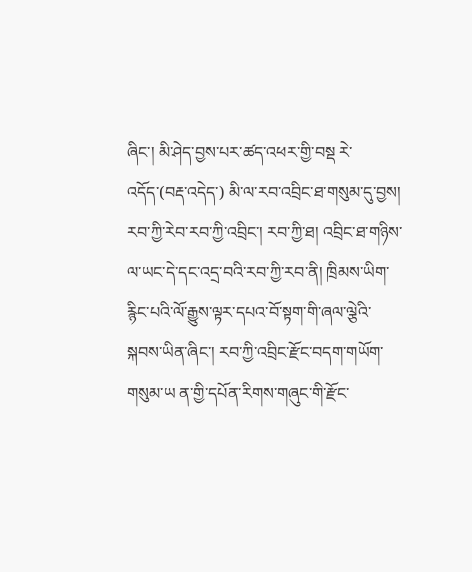ཞིང་། མི་ཤེད་བྱས་པར་ཚད་འཕར་གྱི་བསྡ རེ་འདོད་(བརྡ་འདེད་) མི་ལ་རབ་འབྲིང་ཐ་གསུམ་དུ་བྱས། རབ་ཀྱི་རེབ་རབ་ཀྱི་འབྲིང་། རབ་ཀྱི་ཐ། འབྲིང་ཐ་གཉིས་ལ་ཡང་དེ་དང་འདྲ་བའི་རབ་ཀྱི་རབ་ནི། ཁྲིམས་ཡིག་རྙིང་པའི་ལོ་རྒྱུས་ལྟར་དཔའ་བོ་སྟག་གི་ཞལ་ལྕེའི་སྐབས་ཡིན་ཞིང་། རབ་ཀྱི་འབྲིང་རྫོང་བདག་གཡོག་གསུམ་ཡ ན་གྱི་དཔོན་རིགས་གཞུང་གི་རྫོང་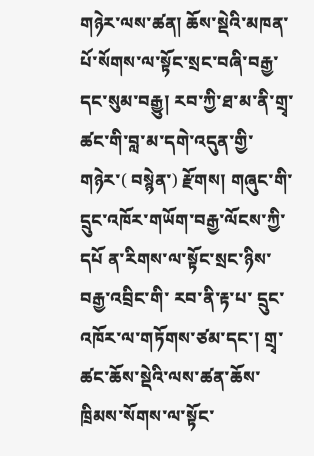གཉེར་ལས་ཚན། ཆོས་སྡེའི་མཁན་པོ་སོགས་ལ་སྟོང་སྲང་བཞི་བརྒྱ་དང་སུམ་བརྒྱུ། རབ་ཀྱི་ཐ་མ་ནི་གྲྭ་ཚང་གི་བླ་མ་དགེ་འདུན་གྱི་གཉེར་( བསྙེན་) རྫོགས། གཞུང་གི་དྲུང་འཁོར་གཡོག་བརྒྱ་ལོངས་ཀྱི་དཔོ ན་རིགས་ལ་སྟོང་སྲང་ཉིས་བརྒྱ་འབྲིང་གི་ རབ་ནི་རྟ་པ་ དྲུང་འཁོར་ལ་གཏོགས་ཙམ་དང་། གྲྭ་ཚང་ཆོས་སྡེའི་ལས་ཚན་ཆོས་ཁྲིམས་སོགས་ལ་སྟོང་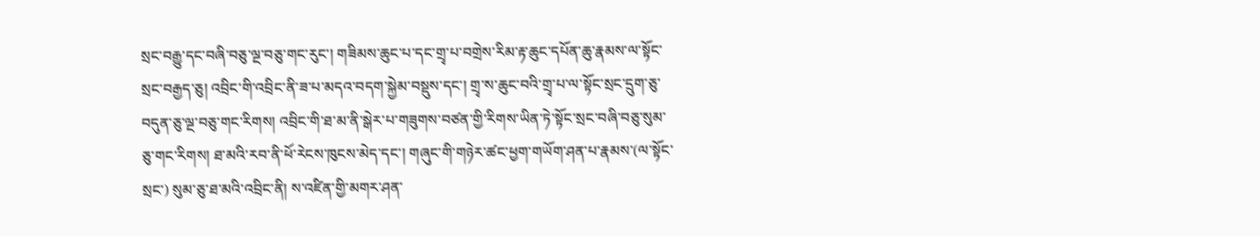སྲང་བརྒྱུ་དང་བཞི་བཅུ་ལྔ་བཅུ་གང་རུང་། གཟིམས་ཆུང་པ་དང་གྲྭ་པ་བགྲེས་རིམ་རྟ་ཆུང་དཔོན་ཆུ་རྣམས་ལ་སྟོང་སྲང་བརྒྱད་ཅུ། འབྲིང་གི་འབྲིང་ནི་ཟ་པ་མདའ་བདག་སྐྱེམ་བསྡུས་དང་། གྲྭ་ས་ཆུང་བའི་གྲྭ་པ་ལ་སྟོང་སྲང་དྲུག་ཅུ་བདུན་ཅུ་ལྔ་བཅུ་གང་རིགས། འབྲིང་གི་ཐ་མ་ནི་སྒེར་པ་གཟུགས་བཙན་གྱི་རིགས་ཡིན་ཏེ་སྟོང་སྲང་བཞི་བཅུ་སུམ་ཅུ་གང་རིགས། ཐ་མའི་རབ་ནི་ཕོ་རེངས་ཁུངས་མེད་དང་། གཞུང་གི་གཉེར་ཚང་ཕྱག་གཡོག་ཤན་པ་རྣམས་(ལ་སྟོང་སྲང་) སུམ་ཅུ་ཐ་མའི་འབྲིང་ནི། ས་འཛིན་གྱི་མགར་ཤན་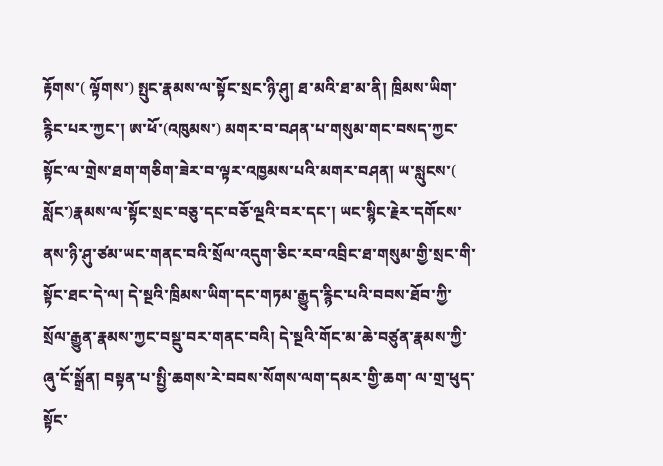རྟོགས་( ལྟོགས་) སྤུང་རྣམས་ལ་སྟོང་སྲང་ཉི་ཤུ། ཐ་མའི་ཐ་མ་ནི། ཁྲིམས་ཡིག་རྙིང་པར་ཀྱང་། ཨ་ཕོ་(འཁུམས་) མགར་བ་བཤན་པ་གསུམ་གང་བསད་ཀྱང་སྟོང་ལ་གྲེས་ཐག་གཅིག་ཟེར་བ་ལྟར་འཁྱམས་པའི་མགར་བཤན། ཡ་སླུངས་( སློང་)རྣམས་ལ་སྟོང་སྲང་བཅུ་དང་བཅོ་ལྔའི་བར་དང་། ཡང་སྙིང་རྗེར་དགོངས་ནས་ཉི་ཤུ་ཙམ་ཡང་གནང་བའི་སྲོལ་འདུག་ཅིང་རབ་འབྲིང་ཐ་གསུམ་གྱི་སྲང་གི་སྟོང་ཐང་དེ་ལ། དེ་སྔའི་ཁྲིམས་ཡིག་དང་གཏམ་རྒྱུད་རྙིང་པའི་བབས་ཐོབ་ཀྱི་སྲོལ་རྒྱུན་རྣམས་ཀྱང་བསྡུ་བར་གནང་བའི། དེ་སྔའི་གོང་མ་ཆེ་བཙུན་རྣམས་ཀྱི་ཞུ་ངོ་སྒྲོན། བསྟན་པ་སྤྱི་ཆགས་རེ་བབས་སོགས་ལག་དམར་གྱི་ཆག་ ལ་གྲ་ཕུད་སྟོང་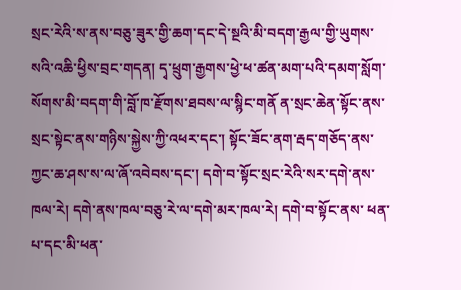སྲང་རེའི་ས་ནས་བཅུ་ཟུར་གྱི་ཆག་དང་དེ་སྔའི་མི་བདག་རྒྱལ་གྱི་ཡུགས་སའི་འཆི་ཕྱིས་བྲང་གདན། དྭ་ཕྲུག་རྒྱགས་ཕྱེ་ཕ་ཚན་མག་པའི་དམག་སློག་སོགས་མི་བདག་གི་བློ་ཁ་རྫོགས་ཐབས་ལ་སྙིང་གནོ ན་སྲང་ཆེན་སྟོང་ནས་སྲང་སྟེང་ནས་གཉིས་སྐྱེས་ཀྱི་འཕར་དང་། སྟོང་ཟོང་ནག་རྦད་གཅོད་ནས་ཀྱང་ཆ་ཤས་ས་ལ་ཞོ་འབེབས་དང་། དགེ་བ་སྟོང་སྲང་རེའི་སར་དགེ་ནས་ཁལ་རེ། དགེ་ནས་ཁལ་བཅུ་རེ་ལ་དགེ་མར་ཁལ་རེ། དགེ་བ་སྟོང་ནས་ ཕན་པ་དང་མི་ཕན་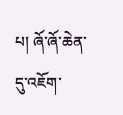པ། ཞོ་ཞོ་ཆེན་དུ་འཇོག་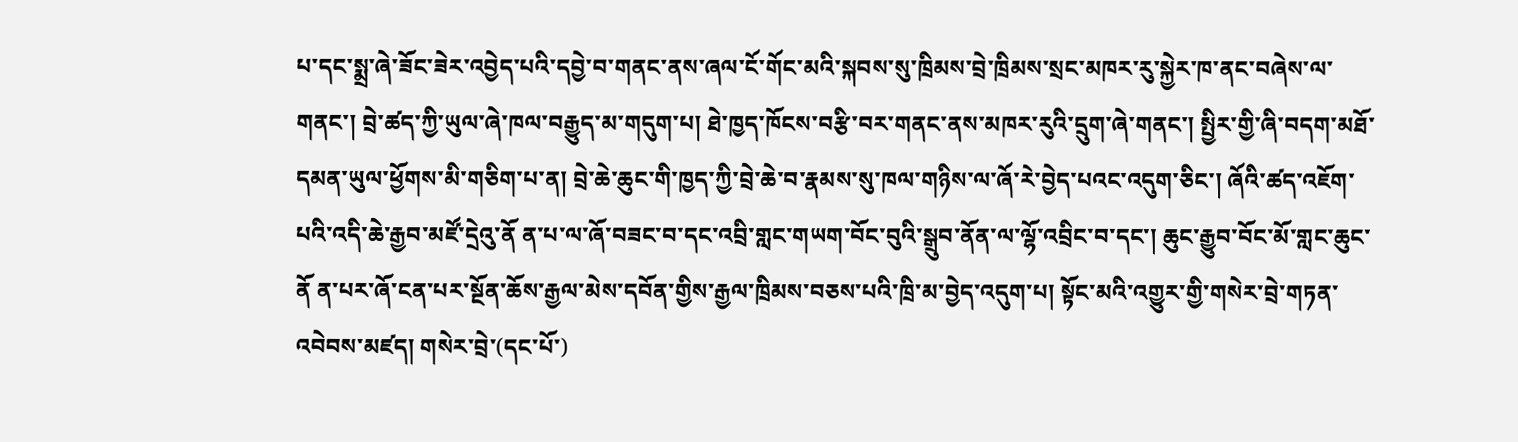པ་དང་སྨྲ་ཞེ་ཟོང་ཟེར་འབྱེད་པའི་དབྱེ་བ་གནང་ནས་ཞལ་ངོ་གོང་མའི་སྐབས་སུ་ཁྲིམས་བྲེ་ཁྲིམས་སྲང་མཁར་རུ་སྐྱེར་ཁ་ནང་བཞེས་ལ་གནང་། བྲེ་ཚད་ཀྱི་ཡུལ་ཞེ་ཁལ་བརྒྱུད་མ་གདུག་པ། ཐེ་ཁྱད་ཁོངས་བརྩི་བར་གནང་ནས་མཁར་རུའི་དྲུག་ཞེ་གནང་། སྤྱིར་གྱི་ཞི་བདག་མཐོ་དམན་ཡུལ་ཕྱོགས་མི་གཅིག་པ་ན། བྲེ་ཆེ་ཆུང་གི་ཁྱད་ཀྱི་བྲེ་ཆེ་བ་རྣམས་སུ་ཁལ་གཉིས་ལ་ཞོ་རེ་བྱེད་པའང་འདུག་ཅིང་། ཞོའི་ཚད་འཇོག་པའི་འདི་ཆེ་རྒྱབ་མཛོ་དྲེའུ་ནོ ན་པ་ལ་ཞོ་བཟང་བ་དང་འབྲི་གླང་གཡག་བོང་བུའི་སྒྲུབ་ནོན་ལ་ལྷོ་འབྲིང་བ་དང་། ཆུང་རྒྱུབ་བོང་མོ་གླང་ཆུང་ནོ ན་པར་ཞོ་ངན་པར་སྔོན་ཆོས་རྒྱལ་མེས་དབོན་གྱིས་རྒྱལ་ཁྲིམས་བཅས་པའི་ཁྲི་མ་བྱེད་འདུག་པ། སྟོང་མའི་འགྱུར་གྱི་གསེར་བྲེ་གཏན་འབེབས་མཛད། གསེར་བྲེ་(དང་པོ་)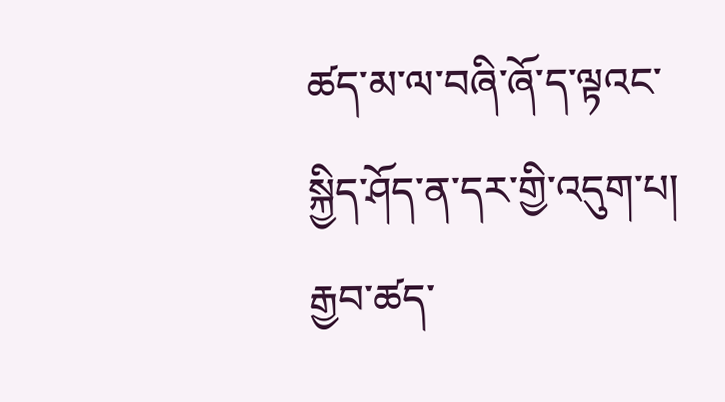ཚད་མ་ལ་བཞི་ཞོ་ད་ལྟའང་སྐྱིད་ཤོད་ན་དར་གྱི་འདུག་པ། རྒྱབ་ཚད་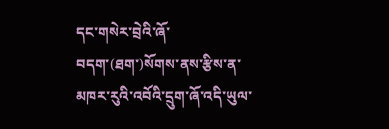དང་གསེར་བྲེའི་ཞོ་བདག་(ཐག་)སོགས་ནས་རྩིས་ན་མཁར་རུའི་འབོའི་དྲུག་ཞོ་འདི་ཡུལ་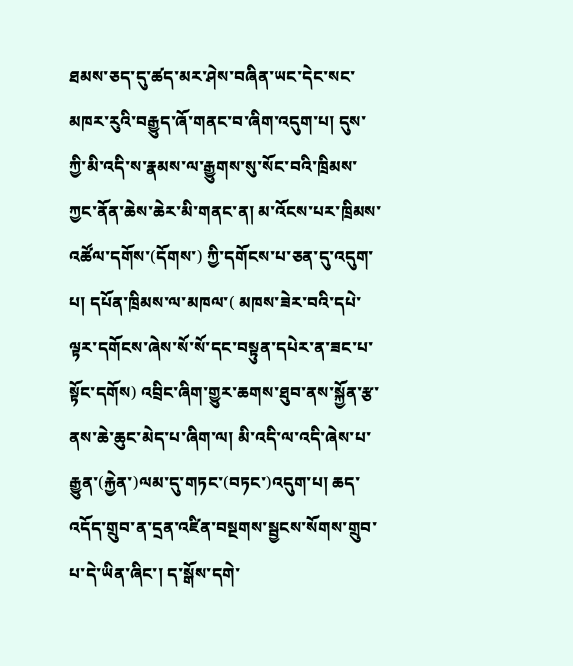ཐམས་ཅད་དུ་ཚད་མར་ཤེས་བཞིན་ཡང་དེང་སང་མཁར་རུའི་བརྒྱུད་ཞོ་གནང་བ་ཞིག་འདུག་པ། དུས་ཀྱི་མི་འདི་ས་རྣམས་ལ་རྒྱུགས་སུ་སོང་བའི་ཁྲིམས་ཀྱང་ནོན་ཆེས་ཆེར་མི་གནང་ན། མ་འོངས་པར་ཁྲིམས་འཚོལ་དགོས་(དོགས་) ཀྱི་དགོངས་པ་ཅན་དུ་འདུག་པ། དཔོན་ཁྲིམས་ལ་མཁལ་( མཁས་ཟེར་བའི་དཔེ་ལྟར་དགོངས་ཞེས་སོ་སོ་དང་བསྟུན་དཔེར་ན་ཟང་པ་སྟོང་དགོས) འབྲིང་ཞིག་གྱུར་ཆགས་ཐུབ་ནས་སྐྱོན་རྩ་ནས་ཆེ་ཆུང་མེད་པ་ཞིག་ལ། མི་འདི་ལ་འདི་ཞེས་པ་རྒྱུན་(རྐྱེན་)ལམ་དུ་གཏང་(བཏང་)འདུག་པ། ཆད་འདོད་གྲུབ་ན་དྲན་འཛིན་བསྔགས་སྦྱངས་སོགས་གྲུབ་པ་དེ་ཡིན་ཞིང་། ད་སྒོས་དགེ་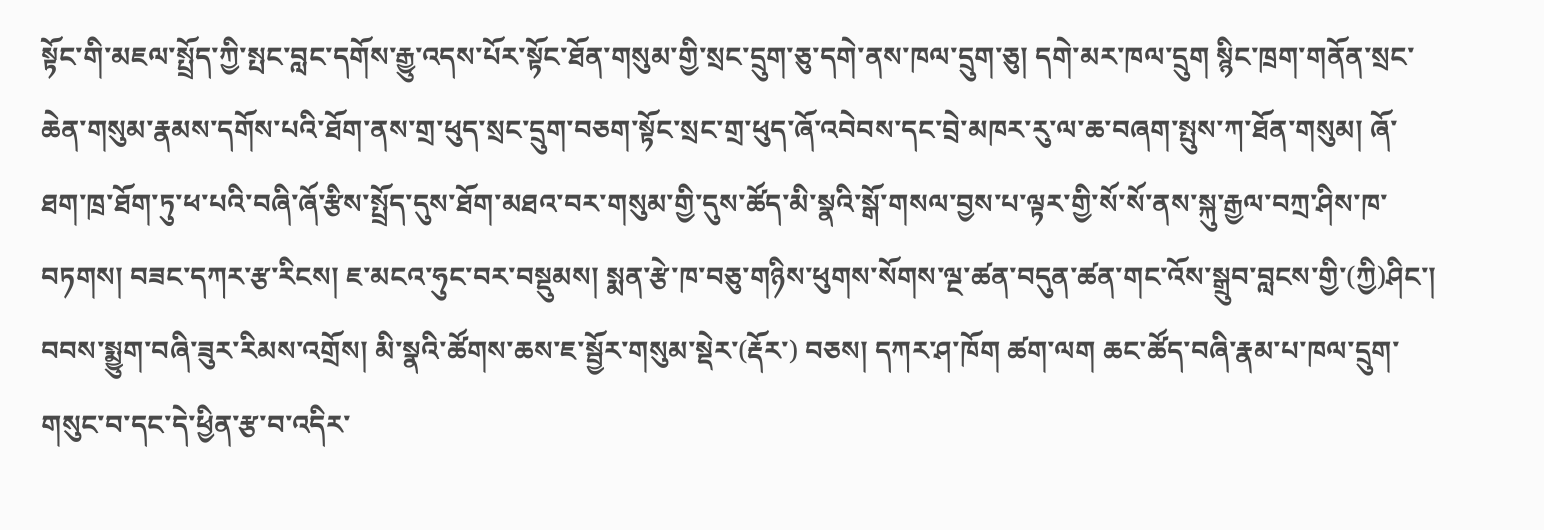སྟོང་གི་མཇལ་སྤྲོད་ཀྱི་སྤང་བླང་དགོས་རྒྱུ་འདས་པོར་སྟོང་ཐོན་གསུམ་གྱི་སྲང་དྲུག་ཅུ་དགེ་ནས་ཁལ་དྲུག་ཅུ། དགེ་མར་ཁལ་དྲུག སྙིང་ཁྲག་གནོན་སྲང་ཆེན་གསུམ་རྣམས་དགོས་པའི་ཐོག་ནས་གྲ་ཕུད་སྲང་དྲུག་བཅག་སྟོང་སྲང་གྲ་ཕུད་ཞོ་འབེབས་དང་བྲེ་མཁར་རུ་ལ་ཆ་བཞག་སྤུས་ཀ་ཐོན་གསུམ། ཞོ་ཐག་ཁྲ་ཐོག་ཏུ་ཕ་པའི་བཞི་ཞོ་རྩིས་སྤྲོད་དུས་ཐོག་མཐའ་བར་གསུམ་གྱི་དུས་ཚོད་མི་སྣའི་སྒོ་གསལ་བྱས་པ་ལྟར་གྱི་སོ་སོ་ནས་སྐུ་རྒྱལ་བཀྲ་ཤིས་ཁ་བཏགས། བཟང་དཀར་རྩ་རིངས། ཇ་མངའ་ཧུང་བར་བསྡུམས། སྨན་རྩེ་ཁ་བཅུ་གཉིས་ཕུགས་སོགས་ལྔ་ཚན་བདུན་ཚན་གང་འོས་སྒྲུབ་བླངས་གྱི་(ཀྱི)ཤིང་། བབས་སྨྱུག་བཞི་ཟུར་རིམས་འགྲོས། མི་སྣའི་ཚོགས་ཆས་ཇ་སྦྱོར་གསུམ་སྡེར་(རྡོར་) བཅས། དཀར་ཤ་ཁོག ཚག་ལག ཆང་ཚོད་བཞི་རྣམ་པ་ཁལ་དྲུག་གསུང་བ་དང་དེ་ཕྱིན་རྩ་བ་འདིར་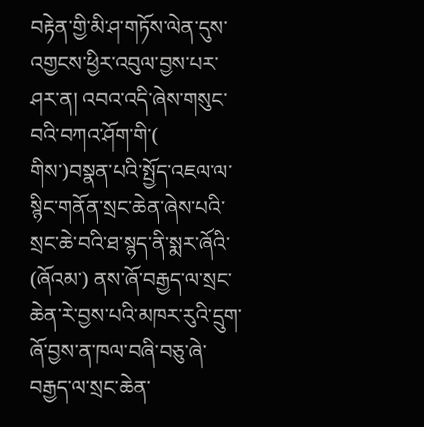བརྟེན་གྱི་མི་ཤ་གཏོས་ལེན་དུས་འགྱངས་ཕྱིར་འབུལ་བྱས་པར་ཤར་ན། འབའ་འདི་ཞེས་གསུང་བའི་བཀའ་ཤོག་གི་( གིས་)བསྣན་པའི་སྤྱོད་འཇལ་ལ་སྙིང་གནོན་སྲང་ཆེན་ཞེས་པའི་སྲང་ཆེ་བའི་ཐ་སྙད་ནི་སྨར་ཞོའི་ (ཞོའམ་) ནས་ཞོ་བརྒྱད་ལ་སྲང་ཆེན་རེ་བྱས་པའི་མཁར་རུའི་དྲུག་ཞོ་བྱས་ན་ཁལ་བཞི་བཅུ་ཞེ་བརྒྱད་ལ་སྲང་ཆེན་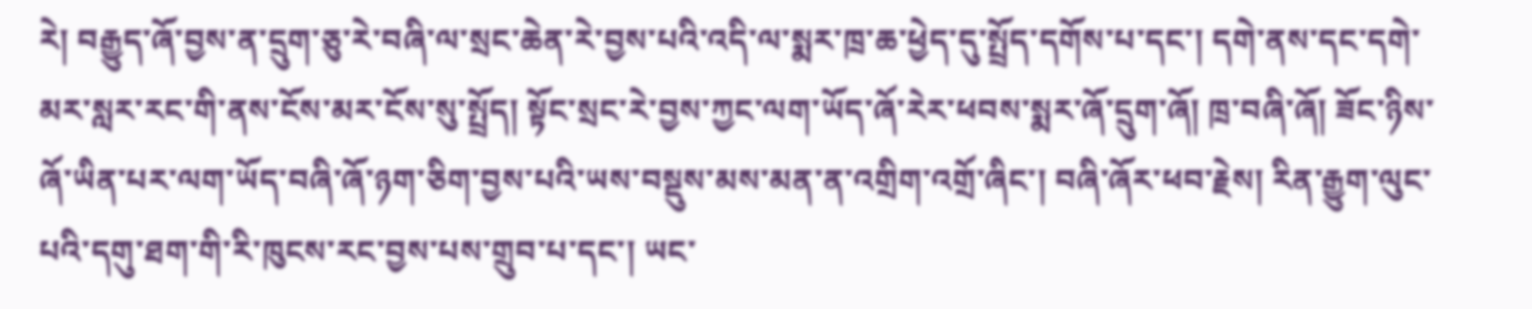རེ། བརྒྱུད་ཞོ་བྱས་ན་དྲུག་ཅུ་རེ་བཞི་ལ་སྲང་ཆེན་རེ་བྱས་པའི་འདི་ལ་སྨར་ཁྲ་ཆ་ཕྱེད་དུ་སྤྲོད་དགོས་པ་དང་། དགེ་ནས་དང་དགེ་མར་སླར་རང་གི་ནས་ངོས་མར་ངོས་སུ་སྤྲོད། སྟོང་སྲང་རེ་བྱས་ཀྱང་ལག་ཡོད་ཞོ་རེར་ཕབས་སྨར་ཞོ་དྲུག་ཞོ། ཁྲ་བཞི་ཞོ། ཟོང་ཉིས་ཞོ་ཡིན་པར་ལག་ཡོད་བཞི་ཞོ་ཉག་ཅིག་བྱས་པའི་ཡས་བསྡུས་མས་མན་ན་འགྲིག་འགྲོ་ཞིང་། བཞི་ཞོར་ཕབ་རྗེས། རིན་རྒྱུག་ལུང་པའི་དགུ་ཐག་གི་རི་ཁུངས་རང་བྱས་པས་གྲུབ་པ་དང་། ཡང་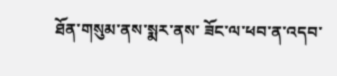ཐོན་གསུམ་ནས་སྨར་ནས་ ཟོང་ལ་ཕབ་ན་འདབ་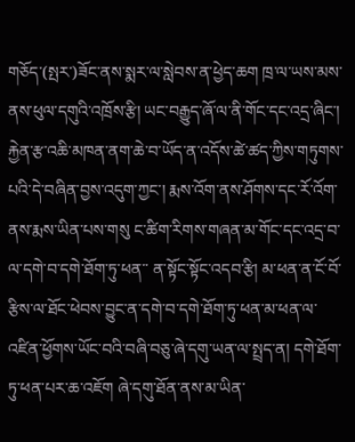གཅོད་(སྤར་)ཟོང་ནས་སྨར་ལ་སླེབས་ན་ཕྱེད་ཆག ཁྲ་ལ་ཡས་མས་ནས་ཕུལ་དགུའི་འཁྲོས་རྩི། ཡང་བརྒྱུད་ཞོ་ལ་ནི་གོང་དང་འདྲ་ཞིང་། རྐྱེན་རྩ་འཆི་མཁན་ནག་ཆེ་བ་ཡོད་ན་འདོས་ཚེ་ཚད་ཀྱིས་གཏུགས་པའི་དེ་བཞིན་བྱས་འདུག་ཀྱང་། རྨས་འོག་ནས་ཤོགས་དང་རོ་འོག་ནས་རྨས་ཡིན་པས་གསུ ང་ཚིག་རིགས་གཞན་མ་གོང་དང་འདྲ་བ་ལ་དགེ་བ་དགེ་ཐོག་ཏུ་ཕན་་ ན་སྟོང་སྟོང་འདབ་རྩི། མ་ཕན་ན་ངོ་བོ་རྩིས་ལ་ཐོང་ཕེབས་བྱུང་ན་དགེ་བ་དགེ་ཐོག་ཏུ་ཕན་མ་ཕན་ལ་འཛིན་ཕྱོགས་ཡོང་བའི་བཞི་བཅུ་ཞེ་དགུ་ཡན་ལ་སྤྲད་ན། དགེ་ཐོག་ཏུ་ཕན་པར་ཆ་འཇོག ཞེ་དགུ་ཐོན་ནས་མ་ཡིན་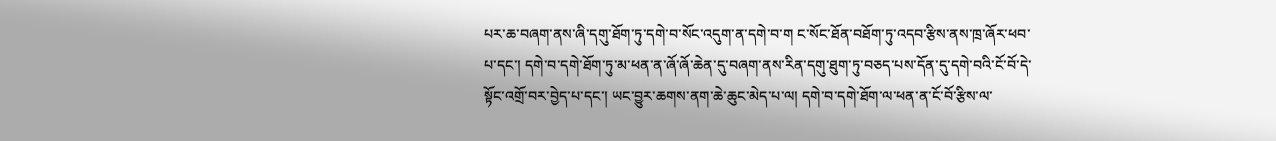པར་ཆ་བཞག་ནས་ཞི་དགུ་ཐོག་ཏུ་དགེ་བ་སོང་འདུག་ན་དགེ་བ་ག ང་སོང་ཐོན་བཐོག་ཏུ་འདབ་རྩིས་ནས་ཁྲ་ཞོར་ཕབ་པ་དང་། དགེ་བ་དགེ་ཐོག་ཏུ་མ་ཕན་ན་ཞོ་ཞོ་ཆེན་དུ་བཞག་ནས་རིན་དགུ་ཐུག་ཏུ་བཅད་པས་དོན་དུ་དགེ་བའི་ངོ་བོ་དེ་སྟོང་འགྲོ་བར་བྱེད་པ་དང་། ཡང་བྱུར་ཆགས་ནག་ཆེ་ཆུང་མེད་པ་ལ། དགེ་བ་དགེ་ཐོག་ལ་ཕན་ན་ངོ་བོ་རྩིས་ལ་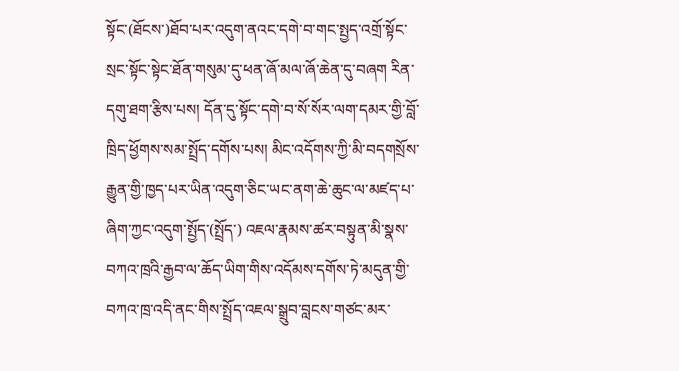སྟོང་(ཐོངས་)ཐོབ་པར་འདུག་ནའང་དགེ་བ་གང་སྤྱད་འགྲོ་སྟོང་སྲང་སྟོང་སྟེང་ཐོན་གསུམ་དུ་ཕན་ཞོ་མལ་ཞོ་ཆེན་དུ་བཞག རིན་དགུ་ཐག་རྩིས་པས། དོན་དུ་སྟོང་དགེ་བ་སོ་སོར་ལག་དམར་གྱི་བློ་ཁྲིད་ཕྱོགས་སམ་སྤྲོད་དགོས་པས། མིང་འདོགས་ཀྱི་མི་བདགསྲོས་རྒྱུན་གྱི་ཁྱད་པར་ཡིན་འདུག་ཅིང་ཡང་ནག་ཆེ་ཆུང་ལ་མཛད་པ་ཞིག་ཀྱང་འདུག་སྤྱོད་(སྤྲོད་) འཇལ་རྣམས་ཚར་བསྟུན་མི་སྣས་བཀའ་ཁྲའི་རྒྱབ་ལ་ཆོད་ཡིག་གིས་འདོམས་དགོས་ཏེ་མདུན་གྱི་བཀའ་ཁྲ་འདི་ནང་གིས་སྤྲོད་འཇལ་སྒྲུབ་བླངས་གཙང་མར་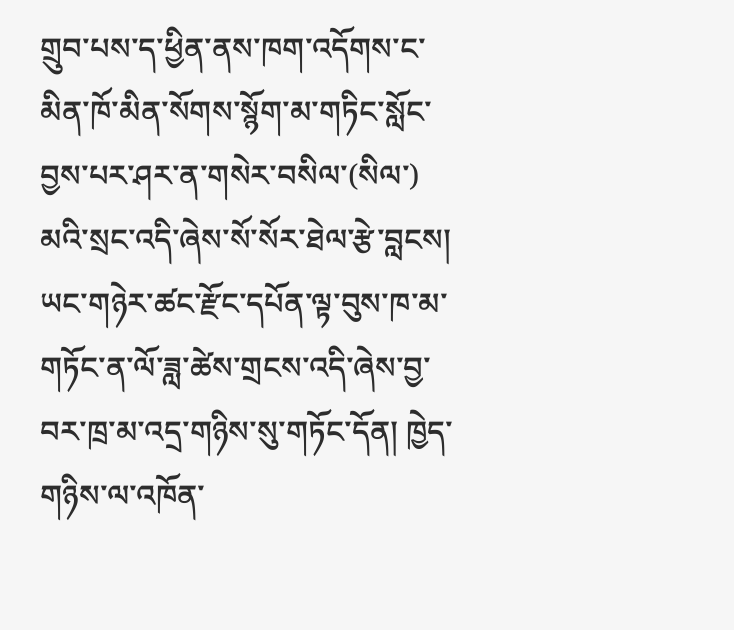གྲུབ་པས་ད་ཕྱིན་ནས་ཁག་འདོགས་ང་མིན་ཁོ་མིན་སོགས་སྙོག་མ་གཏིང་སློང་བྱས་པར་ཤར་ན་གསེར་བསིལ་(སིལ་) མའི་སྲང་འདི་ཞེས་སོ་སོར་ཐེལ་རྩེ་བླངས། ཡང་གཉེར་ཚང་རྫོང་དཔོན་ལྟ་བུས་ཁ་མ་གཏོང་ན་ལོ་ཟླ་ཚེས་གྲངས་འདི་ཞེས་བྱ་བར་ཁྲ་མ་འདྲ་གཉིས་སུ་གཏོང་དོན། ཁྱེད་གཉིས་ལ་འཁོན་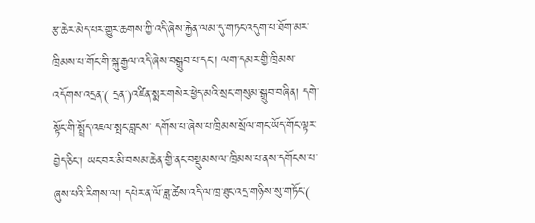རྩ་ཆེར་མེད་པར་གྱུར་ཆགས་ཀྱི་འདི་ཞེས་རྐྱེན་ལམ་དུ་གཏང་འདུག་པ་ཐོག་མར་ཁྲིམས་པ་གོང་གི་སྐུ་རྒྱལ་འདི་ཞེས་བསྒྲུབ་པ་དང་། ལག་དམར་གྱི་ཁྲིམས་འདོགས་འདྲན་( དྲན་)འཛིན་སྨར་གསེར་ཕྱེད་མའི་སྲང་གསུམ་སྒྲུབ་བཞིན། དགེ་སྟོང་གི་སྤྲོད་འཇལ་སྤང་བླངས་ དགོས་པ་ཞེས་པ་ཁྲིམས་སྲོལ་གང་ཡོད་གོང་ལྟར་བྱེད་ཅིང་། ཡང་བར་མི་བསམ་ཆེན་གྱི་ནང་བསྡུམས་ལ་ཁྲིམས་པ་ནས་དགོངས་པ་ཞུས་པའི་རིགས་ལ། དཔེར་ན་ལོ་ཟླ་ཚེས་འདི་ལ་ཁྲ་ཐུང་འདྲ་གཉིས་སུ་གཏོང་(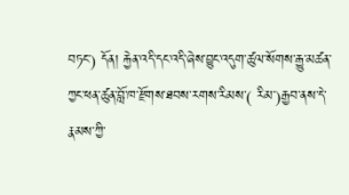བཏང་) དོན། རྐྱེན་འདི་དང་འདི་ཞེས་བྱུང་འདུག་ཚུལ་སོགས་རྒྱུ་མཚན་ཀྱང་ཕན་ཚུན་བློ་ཁ་རྫོགས་ཐབས་རགས་རིམས་( རིམ་)རྒྱབ་ནས་དེ་རྣམས་ཀྱི་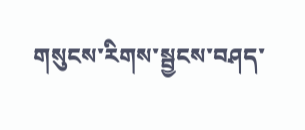གསུངས་རིགས་སྦྱངས་བཤད་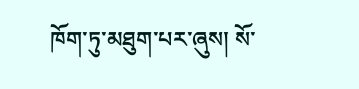ཁོག་ཏུ་མཐུག་པར་ཞུས། སོ་